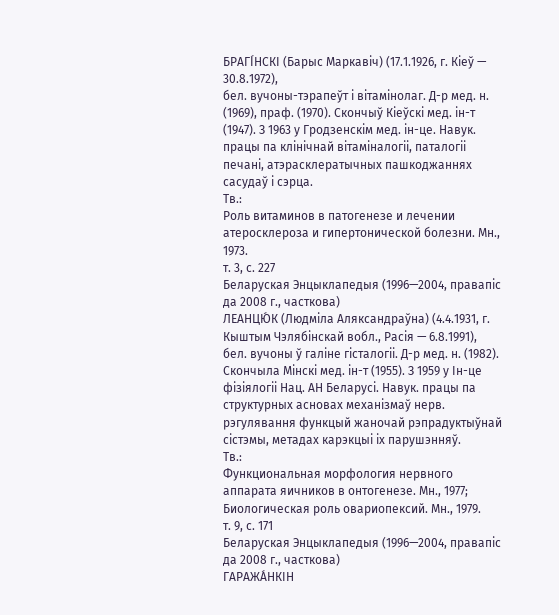БРАГІ́НСКІ (Барыс Маркавіч) (17.1.1926, г. Кіеў — 30.8.1972),
бел. вучоны-тэрапеўт і вітамінолаг. Д-р мед. н. (1969), праф. (1970). Скончыў Кіеўскі мед. ін-т (1947). З 1963 у Гродзенскім мед. ін-це. Навук. працы па клінічнай вітаміналогіі, паталогіі печані, атэрасклератычных пашкоджаннях сасудаў і сэрца.
Тв.:
Роль витаминов в патогенезе и лечении атеросклероза и гипертонической болезни. Мн., 1973.
т. 3, с. 227
Беларуская Энцыклапедыя (1996—2004, правапіс да 2008 г., часткова)
ЛЕАНЦЮ́К (Людміла Аляксандраўна) (4.4.1931, г. Кыштым Чэлябінскай вобл., Расія — 6.8.1991),
бел. вучоны ў галіне гісталогіі. Д-р мед. н. (1982). Скончыла Мінскі мед. ін-т (1955). З 1959 у Ін-це фізіялогіі Нац. АН Беларусі. Навук. працы па структурных асновах механізмаў нерв. рэгулявання функцый жаночай рэпрадуктыўнай сістэмы, метадах карэкцыі іх парушэнняў.
Тв.:
Функциональная морфология нервного аппарата яичников в онтогенезе. Мн., 1977;
Биологическая роль овариопексий. Мн., 1979.
т. 9, с. 171
Беларуская Энцыклапедыя (1996—2004, правапіс да 2008 г., часткова)
ГАРАЖА́НКІН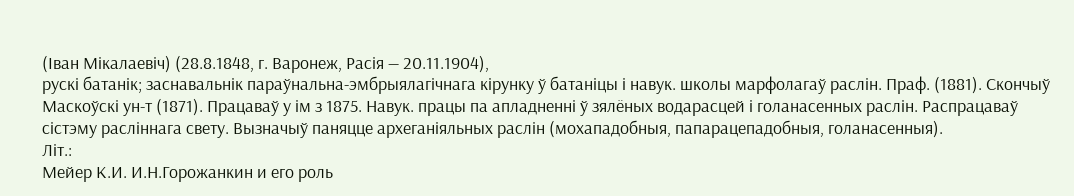(Іван Мікалаевіч) (28.8.1848, г. Варонеж, Расія — 20.11.1904),
рускі батанік; заснавальнік параўнальна-эмбрыялагічнага кірунку ў батаніцы і навук. школы марфолагаў раслін. Праф. (1881). Скончыў Маскоўскі ун-т (1871). Працаваў у ім з 1875. Навук. працы па апладненні ў зялёных водарасцей і голанасенных раслін. Распрацаваў сістэму расліннага свету. Вызначыў паняцце археганіяльных раслін (мохападобныя, папарацепадобныя, голанасенныя).
Літ.:
Мейер К.И. И.Н.Горожанкин и его роль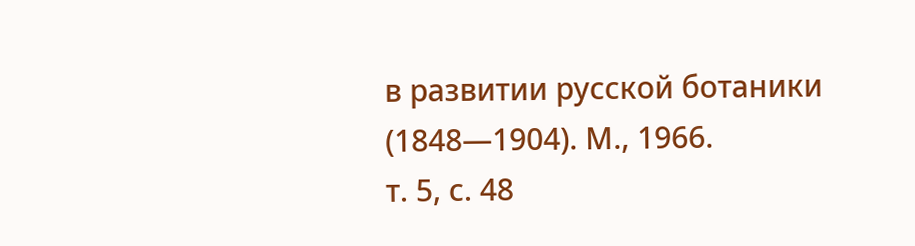в развитии русской ботаники (1848—1904). М., 1966.
т. 5, с. 48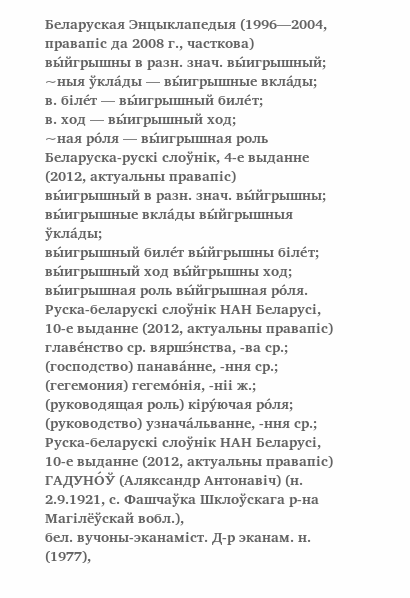Беларуская Энцыклапедыя (1996—2004, правапіс да 2008 г., часткова)
вы́йгрышны в разн. знач. вы́игрышный;
~ныя ўкла́ды — вы́игрышные вкла́ды;
в. біле́т — вы́игрышный биле́т;
в. ход — вы́игрышный ход;
~ная ро́ля — вы́игрышная роль
Беларуска-рускі слоўнік, 4-е выданне (2012, актуальны правапіс)
вы́игрышный в разн. знач. вы́йгрышны;
вы́игрышные вкла́ды вы́йгрышныя ўкла́ды;
вы́игрышный биле́т вы́йгрышны біле́т;
вы́игрышный ход вы́йгрышны ход;
вы́игрышная роль вы́йгрышная ро́ля.
Руска-беларускі слоўнік НАН Беларусі, 10-е выданне (2012, актуальны правапіс)
главе́нство ср. вяршэ́нства, -ва ср.; (господство) панава́нне, -ння ср.; (гегемония) гегемо́нія, -ніі ж.; (руководящая роль) кіру́ючая ро́ля; (руководство) узнача́льванне, -ння ср.;
Руска-беларускі слоўнік НАН Беларусі, 10-е выданне (2012, актуальны правапіс)
ГАДУНО́Ў (Аляксандр Антонавіч) (н. 2.9.1921, с. Фашчаўка Шклоўскага р-на Магілёўскай вобл.),
бел. вучоны-эканаміст. Д-р эканам. н. (1977),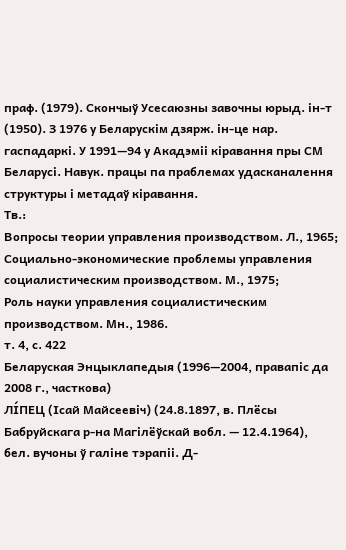праф. (1979). Скончыў Усесаюзны завочны юрыд. ін-т (1950). З 1976 у Беларускім дзярж. ін-це нар. гаспадаркі. У 1991—94 у Акадэміі кіравання пры СМ Беларусі. Навук. працы па праблемах удасканалення структуры і метадаў кіравання.
Тв.:
Вопросы теории управления производством. Л., 1965;
Социально-экономические проблемы управления социалистическим производством. М., 1975;
Роль науки управления социалистическим производством. Мн., 1986.
т. 4, с. 422
Беларуская Энцыклапедыя (1996—2004, правапіс да 2008 г., часткова)
ЛІ́ПЕЦ (Ісай Майсеевіч) (24.8.1897, в. Плёсы Бабруйскага р-на Магілёўскай вобл. — 12.4.1964),
бел. вучоны ў галіне тэрапіі. Д-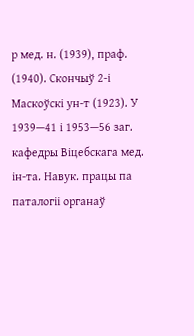р мед. н. (1939), праф. (1940). Скончыў 2-і Маскоўскі ун-т (1923). У 1939—41 і 1953—56 заг. кафедры Віцебскага мед. ін-та. Навук. працы па паталогіі органаў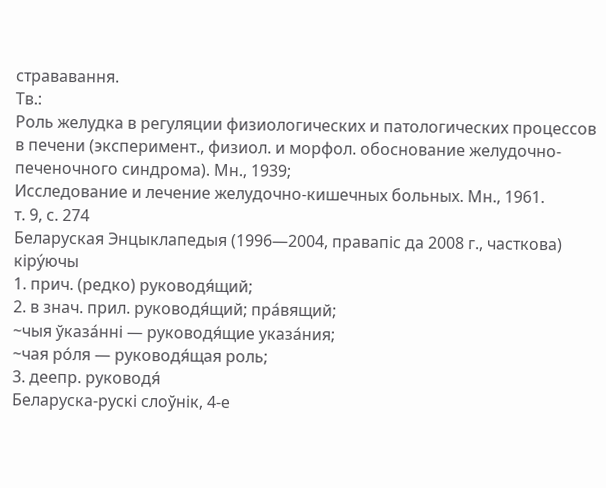стрававання.
Тв.:
Роль желудка в регуляции физиологических и патологических процессов в печени (эксперимент., физиол. и морфол. обоснование желудочно-печеночного синдрома). Мн., 1939;
Исследование и лечение желудочно-кишечных больных. Мн., 1961.
т. 9, с. 274
Беларуская Энцыклапедыя (1996—2004, правапіс да 2008 г., часткова)
кіру́ючы
1. прич. (редко) руководя́щий;
2. в знач. прил. руководя́щий; пра́вящий;
~чыя ўказа́нні — руководя́щие указа́ния;
~чая ро́ля — руководя́щая роль;
3. деепр. руководя́
Беларуска-рускі слоўнік, 4-е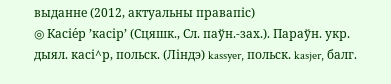выданне (2012, актуальны правапіс)
◎ Касіе́р ’касір’ (Сцяшк., Сл. паўн.-зах.). Параўн. укр. дыял. касі^р, польск. (Ліндэ) kassyer, польск. kasjer, балг.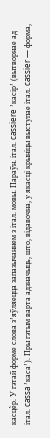касцѐр. У гэтай форме слова з’яўляецца запазычаннем з італ. мовы. Параўн. італ. cassiere ’касір’ (вытворнае ад італ. cassa ’каса’). Пры гэтым варта адзначыць, што, відавочна, у якасці крыніцы выступае італ. cassier — форма,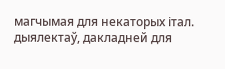магчымая для некаторых італ. дыялектаў, дакладней для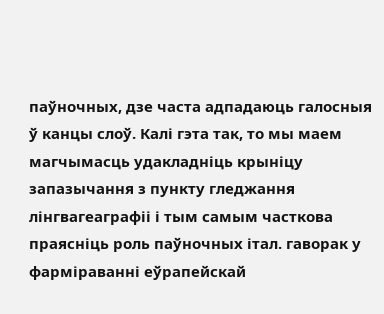паўночных, дзе часта адпадаюць галосныя ў канцы слоў. Калі гэта так, то мы маем магчымасць удакладніць крыніцу запазычання з пункту гледжання лінгвагеаграфіі і тым самым часткова праясніць роль паўночных італ. гаворак у фарміраванні еўрапейскай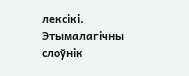лексікі.
Этымалагічны слоўнік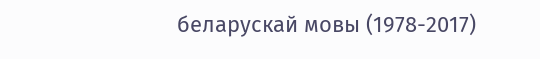беларускай мовы (1978-2017)